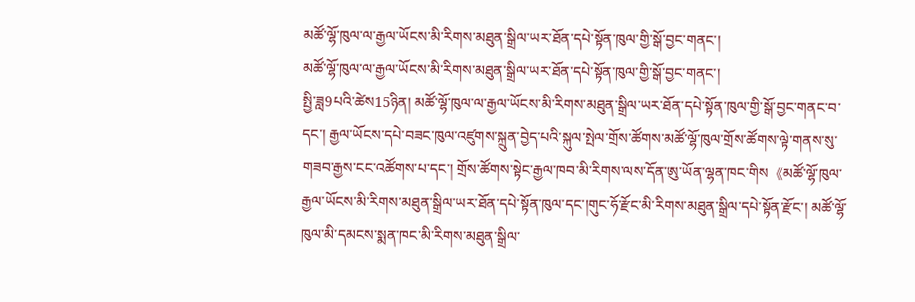མཚོ་ལྷོ་ཁུལ་ལ་རྒྱལ་ཡོངས་མི་རིགས་མཐུན་སྒྲིལ་ཡར་ཐོན་དཔེ་སྟོན་ཁུལ་གྱི་སྒོ་བྱང་གནང་།
མཚོ་ལྷོ་ཁུལ་ལ་རྒྱལ་ཡོངས་མི་རིགས་མཐུན་སྒྲིལ་ཡར་ཐོན་དཔེ་སྟོན་ཁུལ་གྱི་སྒོ་བྱང་གནང་།
སྤྱི་ཟླ9པའི་ཚེས15ཉིན། མཚོ་ལྷོ་ཁུལ་ལ་རྒྱལ་ཡོངས་མི་རིགས་མཐུན་སྒྲིལ་ཡར་ཐོན་དཔེ་སྟོན་ཁུལ་གྱི་སྒོ་བྱང་གནང་བ་དང་། རྒྱལ་ཡོངས་དཔེ་བཟང་ཁུལ་འཛུགས་སྐྲུན་བྱེད་པའི་སྐུལ་སྤེལ་གྲོས་ཚོགས་མཚོ་ལྷོ་ཁུལ་གྲོས་ཚོགས་ལྟེ་གནས་སུ་གཟབ་རྒྱས་ངང་འཚོགས་པ་དང་། གྲོས་ཚོགས་སྟེང་རྒྱལ་ཁབ་མི་རིགས་ལས་དོན་ཨུ་ཡོན་ལྷན་ཁང་གིས《མཚོ་ལྷོ་ཁུལ་རྒྱལ་ཡོངས་མི་རིགས་མཐུན་སྒྲིལ་ཡར་ཐོན་དཔེ་སྟོན་ཁུལ་དང་།གུང་ཧོ་རྫོང་མི་རིགས་མཐུན་སྒྲིལ་དཔེ་སྟོན་རྫོང་། མཚོ་ལྷོ་ཁུལ་མི་དམངས་སྨན་ཁང་མི་རིགས་མཐུན་སྒྲིལ་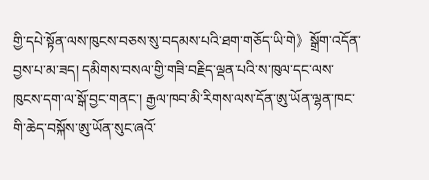གྱི་དཔེ་སྟོན་ལས་ཁུངས་བཅས་སུ་བདམས་པའི་ཐག་གཅོད་ཡི་གེ》སྒྲོག་འདོན་བྱས་པ་མ་ཟད། དམིགས་བསལ་གྱི་གཟི་བརྗིད་ལྡན་པའི་ས་ཁུལ་དང་ལས་ཁུངས་དག་ལ་སྒོ་བྱང་གནང་། རྒྱལ་ཁབ་མི་རིགས་ལས་དོན་ཨུ་ཡོན་ལྷན་ཁང་གི་ཆེད་བསྐོས་ཨུ་ཡོན་སུང་ཞའོ་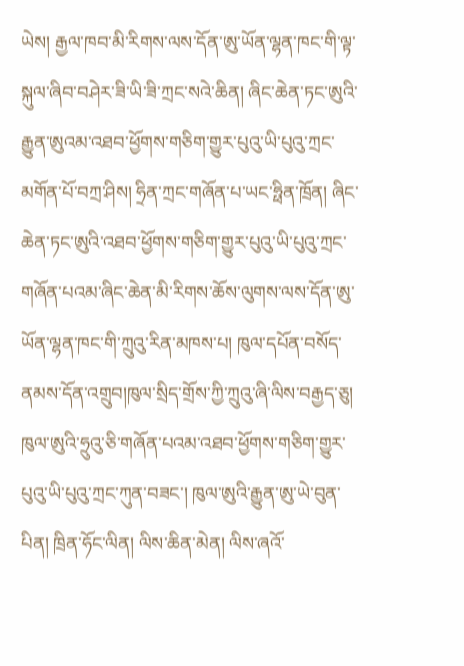ཡེས། རྒྱལ་ཁབ་མི་རིགས་ལས་དོན་ཨུ་ཡོན་ལྷན་ཁང་གི་ལྟ་སྐུལ་ཞིབ་བཤེར་ཟི་ཡི་ཟི་ཀྲང་སའེ་ཆིན། ཞིང་ཆེན་ཏང་ཨུའི་རྒྱུན་ཨུའམ་འཐབ་ཕྱོགས་གཅིག་གྱུར་པུའུ་ཡི་པུའུ་ཀྲང་མགོན་པོ་བཀྲ་ཤིས། ཧྲིན་ཀྲང་གཞོན་པ་ཡང་ཧྥིན་ཁྲོན། ཞིང་ཆེན་ཏང་ཨུའི་འཐབ་ཕྱོགས་གཅིག་གྱུར་པུའུ་ཡི་པུའུ་ཀྲང་གཞོན་པའམ་ཞིང་ཆེན་མི་རིགས་ཆོས་ལུགས་ལས་དོན་ཨུ་ཡོན་ལྷན་ཁང་གི་ཀྲུའུ་རིན་མཁས་པ། ཁུལ་དཔོན་བསོད་ནམས་དོན་འགྲུབ།ཁུལ་སྲིད་གྲོས་ཀྱི་ཀྲུའུ་ཞི་ལིས་བརྒྱད་ཅུ། ཁུལ་ཨུའི་ཧྲུའུ་ཅི་གཞོན་པའམ་འཐབ་ཕྱོགས་གཅིག་གྱུར་པུའུ་ཡི་པུའུ་ཀྲང་ཀུན་བཟང་། ཁུལ་ཨུའི་རྒྱུན་ཨུ་ཡེ་བུན་པིན། ཁྲིན་ཧོང་ལིན། ལིས་ཆིན་མེན། ལིས་ཞའོ་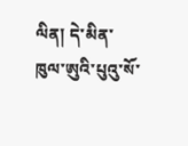ལིན། དེ་མིན་ཁུལ་ཨུའི་པུའུ་སོ་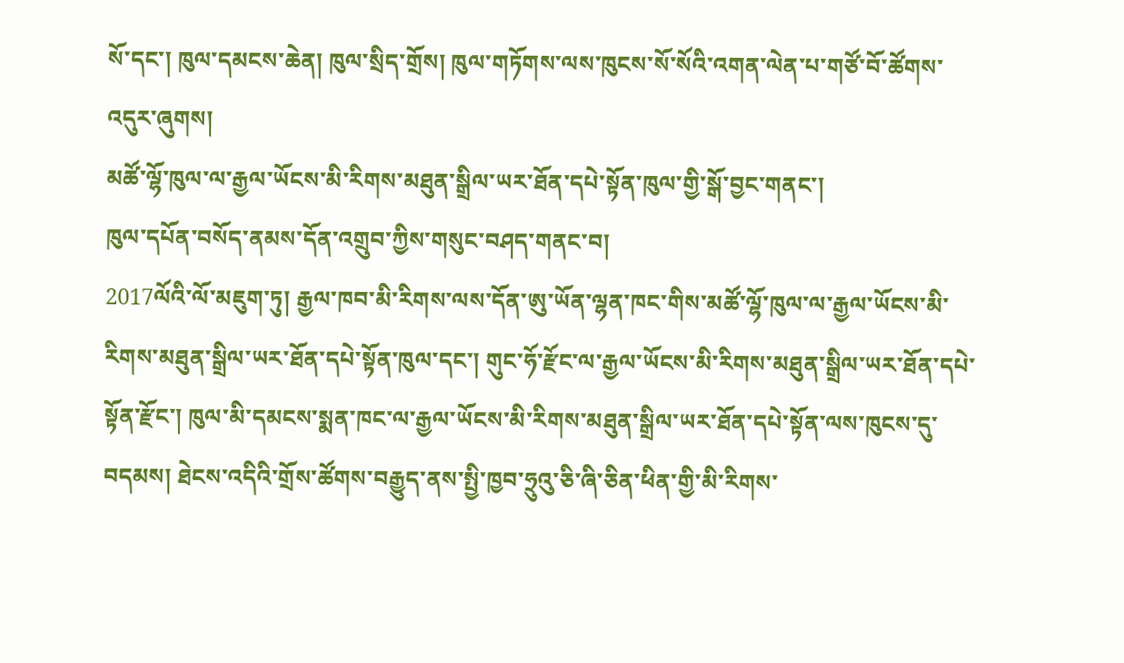སོ་དང་། ཁུལ་དམངས་ཆེན། ཁུལ་སྲིད་གྲོས། ཁུལ་གཏོགས་ལས་ཁུངས་སོ་སོའི་འགན་ལེན་པ་གཙོ་བོ་ཚོགས་འདུར་ཞུགས།
མཚོ་ལྷོ་ཁུལ་ལ་རྒྱལ་ཡོངས་མི་རིགས་མཐུན་སྒྲིལ་ཡར་ཐོན་དཔེ་སྟོན་ཁུལ་གྱི་སྒོ་བྱང་གནང་།
ཁུལ་དཔོན་བསོད་ནམས་དོན་འགྲུབ་ཀྱིས་གསུང་བཤད་གནང་བ།
2017ལོའི་ལོ་མཇུག་ཏུ། རྒྱལ་ཁབ་མི་རིགས་ལས་དོན་ཨུ་ཡོན་ལྷན་ཁང་གིས་མཚོ་ལྷོ་ཁུལ་ལ་རྒྱལ་ཡོངས་མི་རིགས་མཐུན་སྒྲིལ་ཡར་ཐོན་དཔེ་སྟོན་ཁུལ་དང་། གུང་ཧོ་རྫོང་ལ་རྒྱལ་ཡོངས་མི་རིགས་མཐུན་སྒྲིལ་ཡར་ཐོན་དཔེ་སྟོན་རྫོང་། ཁུལ་མི་དམངས་སྨན་ཁང་ལ་རྒྱལ་ཡོངས་མི་རིགས་མཐུན་སྒྲིལ་ཡར་ཐོན་དཔེ་སྟོན་ལས་ཁུངས་དུ་བདམས། ཐེངས་འདིའི་གྲོས་ཚོགས་བརྒྱུད་ནས་སྤྱི་ཁྱབ་ཧྲུའུ་ཅི་ཞི་ཅིན་ཕིན་གྱི་མི་རིགས་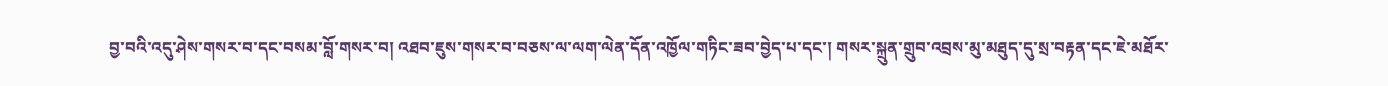བྱ་བའི་འདུ་ཤེས་གསར་བ་དང་བསམ་བློ་གསར་བ། འཐབ་ཇུས་གསར་བ་བཅས་ལ་ལག་ལེན་དོན་འཁྱོལ་གཏིང་ཟབ་བྱེད་པ་དང་། གསར་སྐྲུན་གྲུབ་འབྲས་མུ་མཐུད་དུ་སྲ་བརྟན་དང་ཇེ་མཐོར་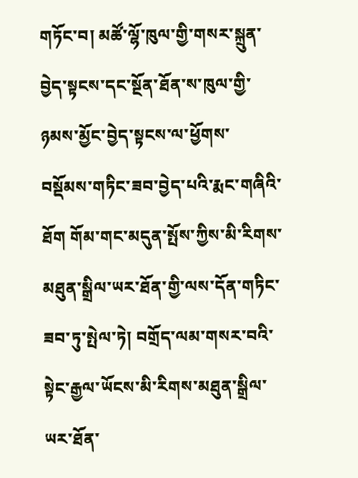གཏོང་བ། མཚོ་ལྷོ་ཁུལ་གྱི་གསར་སྐྲུན་བྱེད་སྟངས་དང་སྔོན་ཐོན་ས་ཁུལ་གྱི་ཉམས་མྱོང་བྱེད་སྟངས་ལ་ཕྱོགས་བསྡོམས་གཏིང་ཟབ་བྱེད་པའི་རྨང་གཞིའི་ཐོག གོམ་གང་མདུན་སྤོས་ཀྱིས་མི་རིགས་མཐུན་སྒྲིལ་ཡར་ཐོན་གྱི་ལས་དོན་གཏིང་ཟབ་ཏུ་སྤེལ་ཏེ། བགྲོད་ལམ་གསར་བའི་སྟེང་རྒྱལ་ཡོངས་མི་རིགས་མཐུན་སྒྲིལ་ཡར་ཐོན་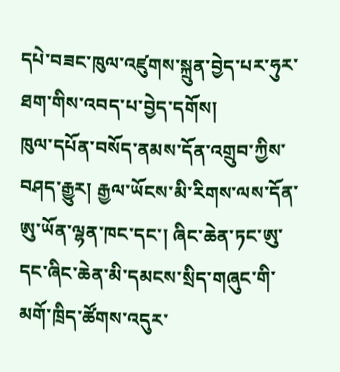དཔེ་བཟང་ཁུལ་འཛུགས་སྐྲུན་བྱེད་པར་ཧུར་ཐག་གིས་འབད་པ་བྱེད་དགོས།
ཁུལ་དཔོན་བསོད་ནམས་དོན་འགྲུབ་ཀྱིས་བཤད་རྒྱུར། རྒྱལ་ཡོངས་མི་རིགས་ལས་དོན་ཨུ་ཡོན་ལྷན་ཁང་དང་། ཞིང་ཆེན་ཏང་ཨུ་དང་ཞིང་ཆེན་མི་དམངས་སྲིད་གཞུང་གི་མགོ་ཁྲིད་ཚོགས་འདུར་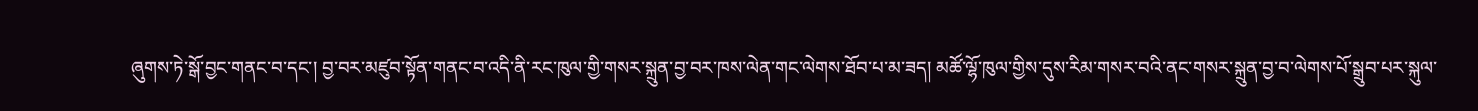ཞུགས་ཏེ་སྒོ་བྱང་གནང་བ་དང་། བྱ་བར་མཛུབ་སྟོན་གནང་བ་འདི་ནི་རང་ཁུལ་གྱི་གསར་སྐྲུན་བྱ་བར་ཁས་ལེན་གང་ལེགས་ཐོབ་པ་མ་ཟད། མཚོ་ལྷོ་ཁུལ་གྱིས་དུས་རིམ་གསར་བའི་ནང་གསར་སྐྲུན་བྱ་བ་ལེགས་པོ་སྒྲུབ་པར་སྐུལ་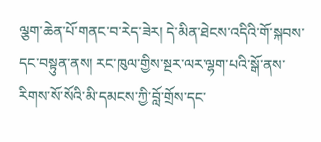ལྕག་ཆེན་པོ་གནང་བ་རེད་ཟེར། དེ་མིན་ཐེངས་འདིའི་གོ་སྐབས་དང་བསྟུན་ནས། རང་ཁུལ་གྱིས་སྔར་ལར་ལྷག་པའི་སྒོ་ནས་རིགས་སོ་སོའི་མི་དམངས་ཀྱི་བློ་གྲོས་དང་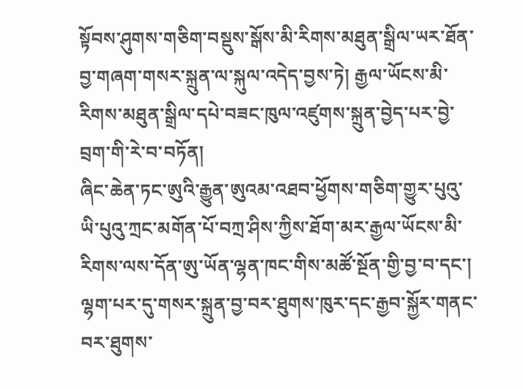སྟོབས་ཤུགས་གཅིག་བསྡུས་སྒོས་མི་རིགས་མཐུན་སྒྲིལ་ཡར་ཐོན་བྱ་གཞག་གསར་སྐྲུན་ལ་སྐུལ་འདེད་བྱས་ཏེ། རྒྱལ་ཡོངས་མི་རིགས་མཐུན་སྒྲིལ་དཔེ་བཟང་ཁུལ་འཛུགས་སྐྲུན་བྱེད་པར་བྱེ་བྲག་གི་རེ་བ་བཏོན།
ཞིང་ཆེན་ཏང་ཨུའི་རྒྱུན་ཨུའམ་འཐབ་ཕྱོགས་གཅིག་གྱུར་པུའུ་ཡི་པུའུ་ཀྲང་མགོན་པོ་བཀྲ་ཤིས་ཀྱིས་ཐོག་མར་རྒྱལ་ཡོངས་མི་རིགས་ལས་དོན་ཨུ་ཡོན་ལྷན་ཁང་གིས་མཚོ་སྔོན་གྱི་བྱ་བ་དང་། ལྷག་པར་དུ་གསར་སྐྲུན་བྱ་བར་ཐུགས་ཁུར་དང་རྒྱབ་སྐྱོར་གནང་བར་ཐུགས་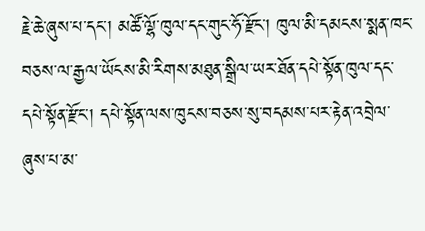རྗེ་ཆེ་ཞུས་པ་དང་། མཚོ་ལྷོ་ཁུལ་དང་གུང་ཧོ་རྫོང་། ཁུལ་མི་དམངས་སྨན་ཁང་བཅས་ལ་རྒྱལ་ཡོངས་མི་རིགས་མཐུན་སྒྲིལ་ཡར་ཐོན་དཔེ་སྟོན་ཁུལ་དང་དཔེ་སྟོན་རྫོང་། དཔེ་སྟོན་ལས་ཁུངས་བཅས་སུ་བདམས་པར་རྟེན་འབྲེལ་ཞུས་པ་མ་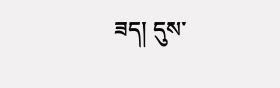ཟད། དུས་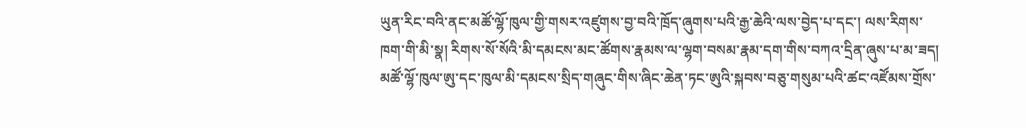ཡུན་རིང་བའི་ནང་མཚོ་ལྷོ་ཁུལ་གྱི་གསར་འཛུགས་བྱ་བའི་ཁྲོད་ཞུགས་པའི་རྒྱ་ཆེའི་ལས་བྱེད་པ་དང་། ལས་རིགས་ཁག་གི་མི་སྣ། རིགས་སོ་སོའི་མི་དམངས་མང་ཚོགས་རྣམས་ལ་ལྷག་བསམ་རྣམ་དག་གིས་བཀའ་དྲིན་ཞུས་པ་མ་ཟད། མཚོ་ལྷོ་ཁུལ་ཨུ་དང་ཁུལ་མི་དམངས་སྲིད་གཞུང་གིས་ཞིང་ཆེན་ཏང་ཨུའི་སྐབས་བཅུ་གསུམ་པའི་ཚང་འཛོམས་གྲོས་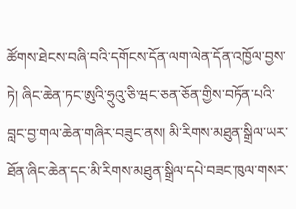ཚོགས་ཐེངས་བཞི་བའི་དགོངས་དོན་ལག་ལེན་དོན་འཁྱོལ་བྱས་ཏེ། ཞིང་ཆེན་ཏང་ཨུའི་ཧྲུའུ་ཅི་ཝང་ཅན་ཅོན་གྱིས་བཏོན་པའི་བླང་བྱ་གལ་ཆེན་གཞིར་བཟུང་ནས། མི་རིགས་མཐུན་སྒྲིལ་ཡར་ཐོན་ཞིང་ཆེན་དང་མི་རིགས་མཐུན་སྒྲིལ་དཔེ་བཟང་ཁུལ་གསར་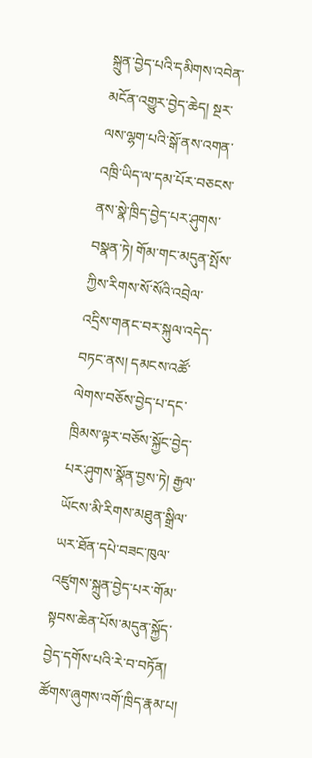སྐྲུན་བྱེད་པའི་དམིགས་འབེན་མངོན་འགྱུར་བྱེད་ཆེད། སྔར་ལས་ལྷག་པའི་སྒོ་ནས་འགན་འཁྲི་ཡིད་ལ་དམ་པོར་བཅངས་ནས་སྣེ་ཁྲིད་བྱེད་པར་ཤུགས་བསྣན་ཏེ། གོམ་གང་མདུན་སྤོས་ཀྱིས་རིགས་སོ་སོའི་འབྲེལ་འདྲིས་གནང་བར་སྐུལ་འདེད་བཏང་ནས། དམངས་འཚོ་ལེགས་བཅོས་བྱེད་པ་དང་ཁྲིམས་ལྟར་བཅོས་སྐྱོང་བྱེད་པར་ཤུགས་སྣོན་བྱས་ཏེ། རྒྱལ་ཡོངས་མི་རིགས་མཐུན་སྒྲིལ་ཡར་ཐོན་དཔེ་བཟང་ཁུལ་འཛུགས་སྐྲུན་བྱེད་པར་གོམ་སྟབས་ཆེན་པོས་མདུན་སྐྱོད་བྱེད་དགོས་པའི་རེ་བ་བཏོན།
ཚོགས་ཞུགས་འགོ་ཁྲིད་རྣམ་པ།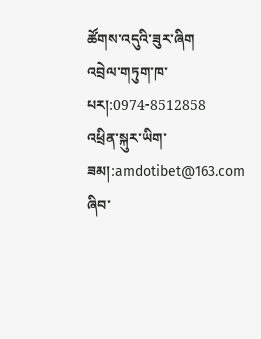ཚོགས་འདུའི་ཟུར་ཞིག
འབྲེལ་གཏུག་ཁ་པར།:0974-8512858
འཕྲིན་སྐུར་ཡིག་ཟམ།:amdotibet@163.com
ཞིབ་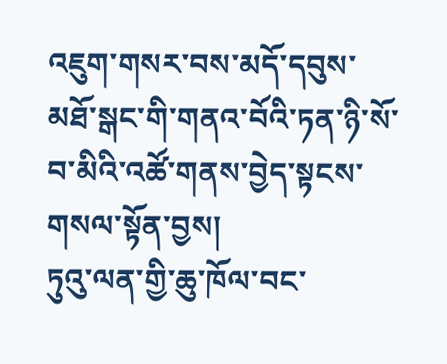འཇུག་གསར་བས་མདོ་དབུས་མཐོ་སྒང་གི་གནའ་བོའི་ཏན་ཉི་སོ་བ་མིའི་འཚོ་གནས་བྱེད་སྟངས་གསལ་སྟོན་བྱས།
ཏུའུ་ལན་གྱི་ཆུ་ཁོལ་བང་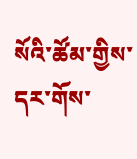སོའི་ཚོམ་གྱིས་དར་གོས་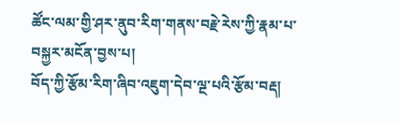ཚོང་ལམ་གྱི་ཤར་ནུབ་རིག་གནས་བརྗེ་རེས་ཀྱི་རྣམ་པ་བསྐྱར་མངོན་བྱས་པ།
བོད་ཀྱི་རྩོམ་རིག་ཞིབ་འཇུག་དེབ་ལྔ་པའི་རྩོམ་བརྡ།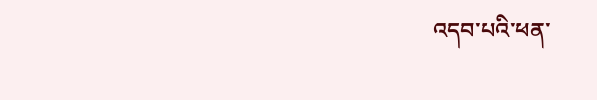འདབ་པའི་ཕན་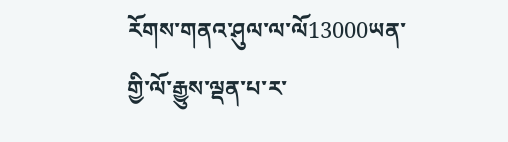རོགས་གནའ་ཤུལ་ལ་ལོ13000ཡན་གྱི་ལོ་རྒྱུས་ལྡན་པ་ར་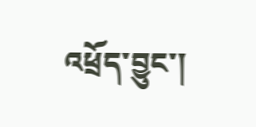འཕྲོད་བྱུང་།